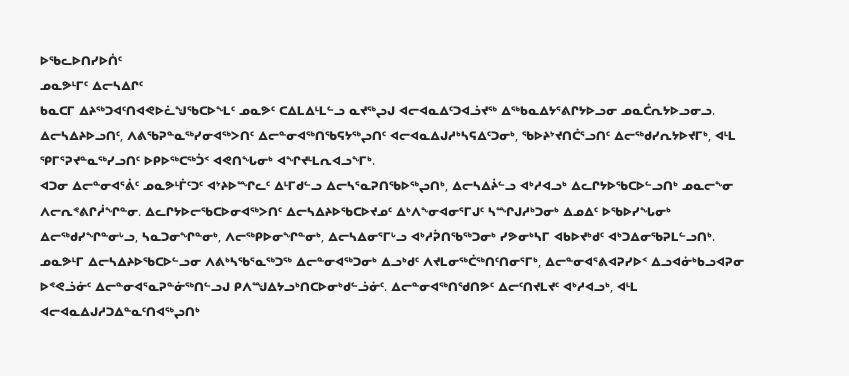ᐅᖃᓚᐅᑎᓯᐅᑏᑦ
ᓄᓇᕗᒻᒥᑦ ᐃᓕᓴᐃᒋᑦ
ᑲᓇᑕᒥ ᐃᔨᖅᑐᐊᑦᑎᐊᕙᐅᓛᖑᖃᑕᐅᖕᒪᑦ ᓄᓇᕗᑦ ᑕᐃᒪᐃᒻᒪᓪᓗ ᓇᔪᖅᖢᒍ ᐊᓕᐊᓇᐃᑦᑐᐊᓘᔪᖅ ᐃᖅᑲᓇᐃᔭᕐᕕᒋᔭᐅᓗᓂ ᓄᓇᑖᕆᔭᐅᓗᓂᓗ.
ᐃᓕᓴᐃᔨᐅᓗᑎᑦ, ᐱᕕᖃᕈᓐᓇᖅᓯᓂᐊᖅᐳᑎᑦ ᐃᓕᓐᓂᐊᖅᑎᖃᕋᔭᖅᖢᑎᑦ ᐊᓕᐊᓇᐃᒍᓱᒃᓴᕋᐃᑦᑐᓂᒃ, ᖃᐅᔨᔾᔪᑎᑖᕐᓗᑎᑦ ᐃᓕᖅᑯᓯᕆᔭᐅᔪᒥᒃ, ᐊᒻᒪ ᕿᒥᕐᕈᔪᓐᓇᖅᓯᓗᑎᑦ ᐅᑭᐅᖅᑕᖅᑑᑉ ᐊᕙᑎᖓᓂᒃ ᐊᖏᔪᒻᒪᕆᐊᓗᖕᒥᒃ.
ᐊᑐᓂ ᐃᓕᓐᓂᐊᕐᕖᑦ ᓄᓇᕗᒻᒦᑦᑐᑦ ᐊᔾᔨᐅᙱᓚᑦ ᐃᒻᒥᑯᓪᓗ ᐃᓕᓴᕐᓇᕈᑎᖃᐅᖅᖢᑎᒃ, ᐃᓕᓴᐃᔩᓪᓗ ᐊᒃᓱᐊᓗᒃ ᐃᓚᒋᔭᐅᖃᑕᐅᓪᓗᑎᒃ ᓄᓇᓕᖕᓂ ᐱᓕᕆᕝᕕᒋᓲᖏᓐᓂ. ᐃᓚᒋᔭᐅᓕᖃᑕᐅᓂᐊᖅᐳᑎᑦ ᐃᓕᓴᐃᔨᐅᖃᑕᐅᔪᓄᑦ ᐃᒃᐱᖕᓂᐊᓂᕐᒥᒍᑦ ᓴᙱᒍᓱᒃᑐᓂᒃ ᐃᓄᐃᑦ ᐅᖃᐅᓯᖓᓂᒃ ᐃᓕᖅᑯᓯᖏᓐᓂᒡᓗ, ᓴᓇᑐᓂᖏᓐᓂᒃ, ᐱᓕᖅᑭᐅᓂᖏᓐᓂᒃ, ᐃᓕᓴᐃᓂᕐᒥᒡᓗ ᐊᒃᓱᕉᑎᖃᖅᑐᓂᒃ ᓯᕗᓂᒃᓴᒥ ᐊᑲᐅᔪᒃᑯᑦ ᐊᒃᑐᐃᓂᖃᕈᒪᓪᓗᑎᒃ.
ᓄᓇᕗᒻᒥ ᐃᓕᓴᐃᔨᐅᖃᑕᐅᓪᓗᓂ ᐱᕕᒃᓴᖃᕐᓇᖅᑐᖅ ᐃᓕᓐᓂᐊᖅᑐᓂᒃ ᐃᓗᒃᑯᑦ ᐱᔪᒪᓂᖅᑖᖅᑎᑦᑎᓂᕐᒥᒃ, ᐃᓕᓐᓂᐊᕐᕕᐊᕈᓯᐅᑉ ᐃᓗᐊᓃᒃᑲᓗᐊᕈᓂ ᐅᕝᕙᓘᓃᑦ ᐃᓕᓐᓂᐊᕐᓇᕈᓐᓃᖅᑎᓪᓗᒍ ᑭᐱᙳᐃᔭᓗᒃᑎᑕᐅᓂᒃᑯᓪᓘᓃᑦ. ᐃᓕᓐᓂᐊᖅᑎᖁᑎᕗᑦ ᐃᓕᑦᑎᔪᒪᔪᑦ ᐊᒃᓱᐊᓗᒃ, ᐊᒻᒪ ᐊᓕᐊᓇᐃᒍᓱᑐᐃᓐᓇᑦᑎᐊᖅᖢᑎᒃ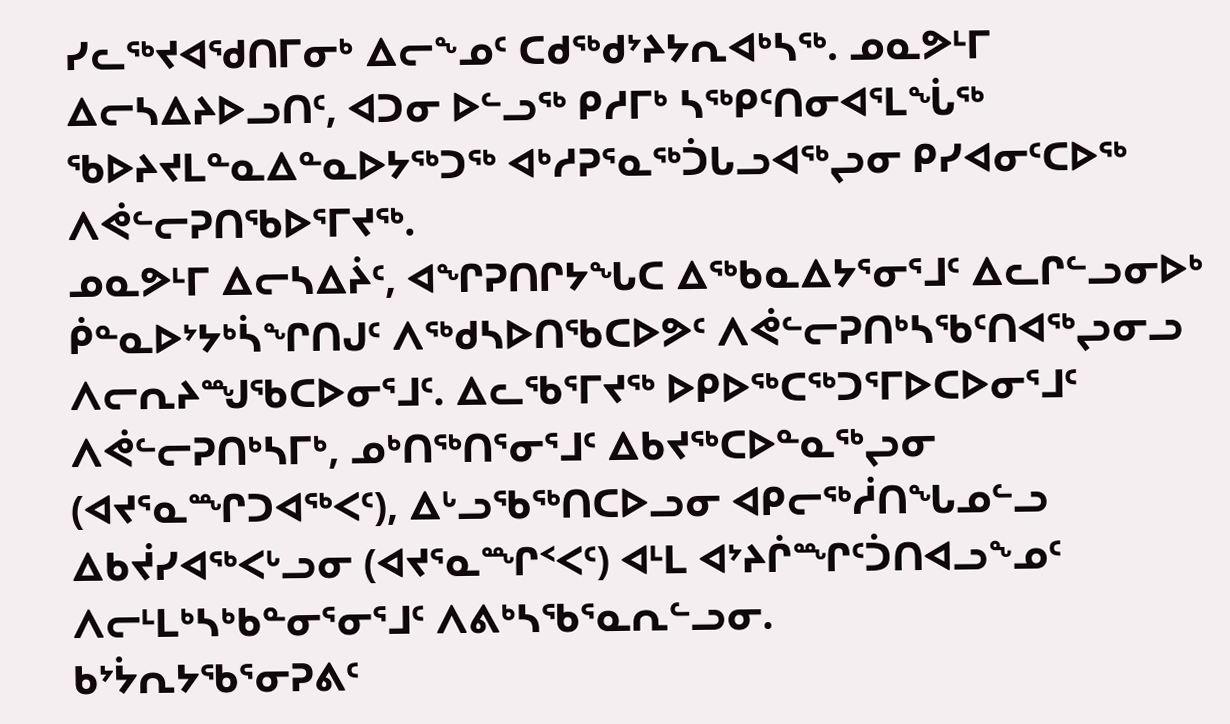ᓯᓚᖅᔪᐊᖁᑎᒥᓂᒃ ᐃᓕᖕᓄᑦ ᑕᑯᖅᑯᔾᔨᔭᕆᐊᒃᓴᖅ. ᓄᓇᕗᒻᒥ ᐃᓕᓴᐃᔨᐅᓗᑎᑦ, ᐊᑐᓂ ᐅᓪᓗᖅ ᑭᓱᒥᒃ ᓴᖅᑭᑦᑎᓂᐊᕐᒪᖔᖅ ᖃᐅᔨᔪᒪᓐᓇᐃᓐᓇᐅᔭᖅᑐᖅ ᐊᒃᓱᕈᕐᓇᖅᑑᒐᓗᐊᖅᖢᓂ ᑭᓯᐊᓂᑦᑕᐅᖅ ᐱᕚᓪᓕᕈᑎᖃᐅᕐᒥᔪᖅ.
ᓄᓇᕗᒻᒥ ᐃᓕᓴᐃᔩᑦ, ᐊᖏᕈᑎᒋᔭᖓᑕ ᐃᖅᑲᓇᐃᔭᕐᓂᕐᒧᑦ ᐃᓚᒋᓪᓗᓂᐅᒃ ᑮᓐᓇᐅᔾᔭᒃᓵᖏᑎᒍᑦ ᐱᖅᑯᓴᐅᑎᖃᑕᐅᕗᑦ ᐱᕚᓪᓕᕈᑎᒃᓴᖃᑦᑎᐊᖅᖢᓂᓗ ᐱᓕᕆᔨᙳᖃᑕᐅᓂᕐᒧᑦ. ᐃᓚᖃᕐᒥᔪᖅ ᐅᑭᐅᖅᑕᖅᑐᕐᒥᐅᑕᐅᓂᕐᒧᑦ ᐱᕚᓪᓕᕈᑎᒃᓴᒥᒃ, ᓄᒃᑎᖅᑎᕐᓂᕐᒧᑦ ᐃᑲᔪᖅᑕᐅᓐᓇᖅᖢᓂ (ᐊᔪᕐᓇᙱᑐᐊᖅᐸᑦ), ᐃᒡᓗᖃᖅᑎᑕᐅᓗᓂ ᐊᑭᓕᖅᓲᑎᖓᓄᓪᓗ ᐃᑲᔫᓯᐊᖅᐸᒡᓗᓂ (ᐊᔪᕐᓇᙱᑉᐸᑦ) ᐊᒻᒪ ᐊᔾᔨᒌᙱᑦᑑᑎᐊᓗᖕᓄᑦ ᐱᓕᒻᒪᒃᓴᒃᑲᓐᓂᕐᓂᕐᒧᑦ ᐱᕕᒃᓴᖃᕐᓇᕆᓪᓗᓂ.
ᑲᔾᔮᕆᔭᖃᕐᓂᕈᕕᑦ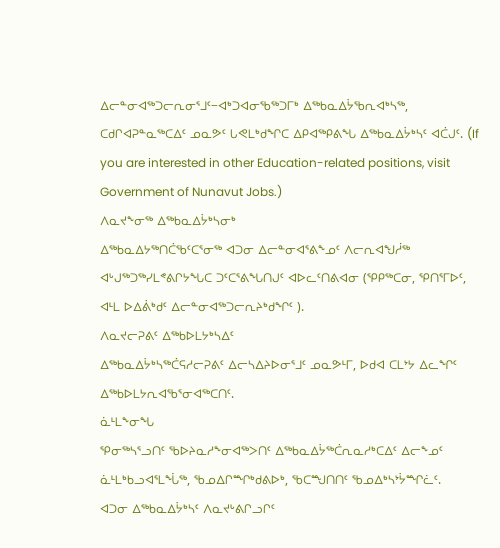ᐃᓕᓐᓂᐊᖅᑐᓕᕆᓂᕐᒧᑦ−ᐊᒃᑐᐊᓂᖃᖅᑐᒥᒃ ᐃᖅᑲᓇᐃᔮᖃᕆᐊᒃᓴᖅ, ᑕᑯᒋᐊᕈᓐᓇᖅᑕᐃᑦ ᓄᓇᕗᑦ ᒐᕙᒪᒃᑯᖏᑕ ᐃᑭᐊᖅᑭᕕᖓ ᐃᖅᑲᓇᐃᔮᒃᓴᑦ ᐊᑖᒍᑦ. (If you are interested in other Education-related positions, visit Government of Nunavut Jobs.)
ᐱᓇᔪᖕᓂᖅ ᐃᖅᑲᓇᐃᔮᒃᓴᓂᒃ
ᐃᖅᑲᓇᐃᔭᖅᑎᑖᖃᑦᑕᕐᓂᖅ ᐊᑐᓂ ᐃᓕᓐᓂᐊᕐᕕᖕᓄᑦ ᐱᓕᕆᐊᖑᓲᖅ ᐊᒡᒍᖅᑐᖅᓯᒪᕝᕕᒋᔭᖓᑕ ᑐᑦᑕᕐᕕᖓᑎᒍᑦ ᐊᐅᓚᑦᑎᕕᐊᓂ (ᕿᑭᖅᑕᓂ, ᕿᑎᕐᒥᐅᑦ, ᐊᒻᒪ ᐅᐃᕖᒃᑯᑦ ᐃᓕᓐᓂᐊᖅᑐᓕᕆᔨᒃᑯᖏᑦ ).
ᐱᓇᔪᓕᕈᕕᑦ ᐃᖅᑲᐅᒪᔭᒃᓴᐃᑦ
ᐃᖅᑲᓇᐃᔮᒃᓴᖅᑖᕋᓱᓕᕈᕕᑦ ᐃᓕᓴᐃᔨᐅᓂᕐᒧᑦ ᓄᓇᕗᒻᒥ, ᐅᑯᐊ ᑕᒪᔾᔭ ᐃᓚᖏᑦ ᐃᖅᑲᐅᒪᔭᕆᐊᖃᕐᓂᐊᖅᑕᑎᑦ.
ᓈᒻᒪᖕᓂᖓ
ᕿᓂᖅᓴᕐᓗᑎᑦ ᖃᐅᔨᓇᓱᖕᓂᐊᖅᐳᑎᑦ ᐃᖅᑲᓇᐃᔮᖅᑖᕆᓇᓱᒃᑕᐃᑦ ᐃᓕᖕᓄᑦ ᓈᒻᒪᒃᑲᓗᐊᕐᒪᖔᖅ, ᖃᓄᐃᒋᙱᒃᑯᕕᐅᒃ, ᖃᑕᙳᑎᑎᑦ ᖃᓄᐃᒃᓴᔾᔮᙱᓛᑦ.
ᐊᑐᓂ ᐃᖅᑲᓇᐃᔮᒃᓴᑦ ᐱᓇᔪᒡᕕᒋᓗᒋᑦ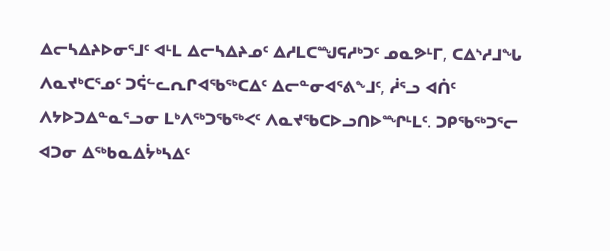ᐃᓕᓴᐃᔨᐅᓂᕐᒧᑦ ᐊᒻᒪ ᐃᓕᓴᐃᔨᓄᑦ ᐃᓱᒪᑕᙳᕋᓱᒃᑐᑦ ᓄᓇᕗᒻᒥ, ᑕᐃᔅᓱᒧᖓ ᐱᓇᔪᒃᑕᕐᓄᑦ ᑐᕌᓪᓚᕆᒋᐊᖃᖅᑕᐃᑦ ᐃᓕᓐᓂᐊᕐᕕᖕᒧᑦ, ᓲᕐᓗ ᐊᑏᑦ ᐱᔭᐅᑐᐃᓐᓇᕐᓗᓂ ᒪᒃᐱᖅᑐᖃᖅᐸᑦ ᐱᓇᔪᖃᑕᐅᓗᑎᐅᙱᒻᒪᑦ. ᑐᑭᖃᖅᑐᕐᓕ ᐊᑐᓂ ᐃᖅᑲᓇᐃᔮᒃᓴᐃᑦ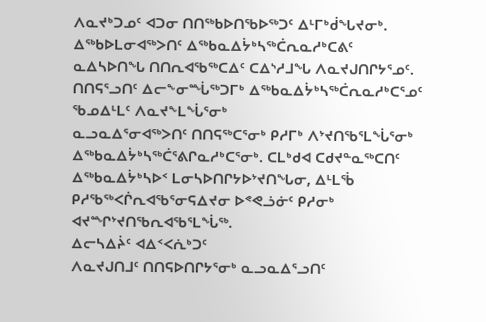ᐱᓇᔪᒃᑐᓄᑦ ᐊᑐᓂ ᑎᑎᖅᑲᐅᑎᖃᐅᖅᑐᑦ ᐃᒻᒥᒃᑰᖓᔪᓂᒃ. ᐃᖅᑲᐅᒪᓂᐊᖅᐳᑎᑦ ᐃᖅᑲᓇᐃᔮᒃᓴᖅᑖᕆᓇᓱᒃᑕᕕᑦ ᓇᐃᓴᐅᑎᖓ ᑎᑎᕆᐊᖃᖅᑕᐃᑦ ᑕᐃᔅᓱᒧᖓ ᐱᓇᔪᒍᑎᒋᔭᕐᓄᑦ.
ᑎᑎᕋᕐᓗᑎᑦ ᐃᓕᖕᓂᙶᖅᑐᒥᒃ ᐃᖅᑲᓇᐃᔮᒃᓴᖅᑖᕆᓇᓱᒃᑕᕐᓄᑦ ᖃᓄᐃᒻᒪᑦ ᐱᓇᔪᖕᒪᖔᕐᓂᒃ
ᓇᓗᓇᐃᕐᓂᐊᖅᐳᑎᑦ ᑎᑎᕋᖅᑕᕐᓂᒃ ᑭᓱᒥᒃ ᐱᔾᔪᑎᖃᕐᒪᖔᕐᓂᒃ ᐃᖅᑲᓇᐃᔮᒃᓴᖅᑖᕐᕕᒋᓇᓱᒃᑕᕐᓂᒃ. ᑕᒪᒃᑯᐊ ᑕᑯᔪᓐᓇᖅᑕᑎᑦ ᐃᖅᑲᓇᐃᔮᒃᓴᐅᑉ ᒪᓂᓴᐅᑎᒋᔭᐅᔾᔪᑎᖓᓂ, ᐃᒻᒪᖄ ᑭᓱᖃᖅᐸᒌᕆᐊᖃᕐᓂᕋᐃᔪᓂ ᐅᕝᕙᓘᓃᑦ ᑭᓱᓂᒃ ᐊᔪᙱᔾᔪᑎᖃᕆᐊᖃᕐᒪᖔᖅ.
ᐃᓕᓴᐃᔩᑦ ᐊᐃᑉᐸᕇᒃᑐᑦ
ᐱᓇᔪᒍᑎᒧᑦ ᑎᑎᕋᐅᑎᒋᔭᕐᓂᒃ ᓇᓗᓇᐃᕐᓗᑎᑦ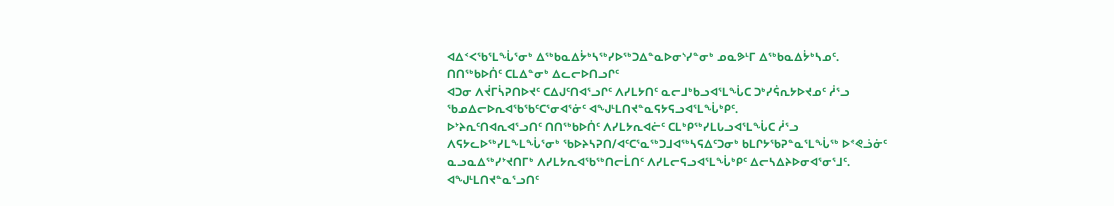ᐊᐃᑉᐸᖃᕐᒪᖔᕐᓂᒃ ᐃᖅᑲᓇᐃᔮᒃᓴᖅᓯᐅᖅᑐᐃᓐᓇᐅᓂᔅᓯᓐᓂᒃ ᓄᓇᕗᒻᒥ ᐃᖅᑲᓇᐃᔮᒃᓴᓄᑦ.
ᑎᑎᖅᑲᐅᑏᑦ ᑕᒪᐃᓐᓂᒃ ᐃᓚᓕᐅᑎᓗᒋᑦ
ᐊᑐᓂ ᐱᔫᒥᓵᕈᑎᐅᔪᑦ ᑕᐃᒍᑦᑎᐊᕐᓗᒋᑦ ᐱᓯᒪᔭᑎᑦ ᓇᓕᒧᒃᑲᓗᐊᕐᒪᖔᑕ ᑐᒃᓯᕌᕆᔭᐅᔪᓄᑦ ᓲᕐᓗ ᖃᓄᐃᓕᐅᕆᐊᖃᖃᑦᑕᕐᓂᐊᕐᓃᑦ ᐊᖑᒻᒪᑎᔪᓐᓇᕋᔭᕋᓗᐊᕐᒪᖔᒃᑭᑦ.
ᐅᔾᔨᕆᑦᑎᐊᕆᐊᕐᓗᑎᑦ ᑎᑎᖅᑲᐅᑏᑦ ᐱᓯᒪᔭᕆᐊᓖᑦ ᑕᒪᒃᑭᖅᓯᒪᒐᓗᐊᕐᒪᖔᑕ ᓲᕐᓗ ᐱᕋᔭᓚᐅᖅᓯᒪᖕᒪᖔᕐᓂᒃ ᖃᐅᔨᓴᕈᑎ/ᐊᑦᑕᕐᓇᖅᑐᒧᐊᖅᓴᕋᐃᑦᑐᓂᒃ ᑲᒪᒋᔭᖃᕈᓐᓇᕐᒪᖔᖅ ᐅᕝᕙᓘᓃᑦ ᓇᓗᓇᐃᖅᓯᔾᔪᑎᒥᒃ ᐱᓯᒪᔭᕆᐊᖃᖅᑎᓕᒫᑎᑦ ᐱᓯᒪᓕᕋᓗᐊᕐᒪᖔᒃᑭᑦ ᐃᓕᓴᐃᔨᐅᓂᐊᕐᓂᕐᒧᑦ.
ᐊᖑᒻᒪᑎᔪᓐᓇᕐᓗᑎᑦ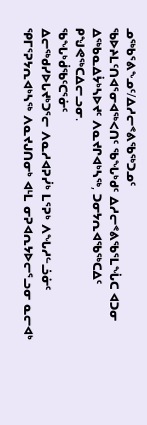ᓄᖅᑲᕐᕕᖕᓄᑦ/ᐃᓱᓕᕝᕕᖃᖅᑐᓄᑦ
ᖃᐅᔨᒪᑦᑎᐊᕐᓂᐊᖅᐸᑎᑦ ᖃᖓᒃᑯᑦ ᐃᓱᓕᕝᕕᖃᕐᒪᖔᑕ ᐊᑐᓂ ᐃᖅᑲᓇᐃᔮᒃᓴᐅᔪᑦ ᐱᓇᔪᒋᐊᒃᓴᖅ, ᑐᓂᔭᕆᐊᖃᖅᑕᐃᑦ ᑭᖑᕙᖅᑕᐃᓕᓗᓂ.
ᖃᖓᒃᑰᖃᑦᑕᕐᓃᑦ
ᐃᓕᖅᑯᓯᐅᒐᔪᒃᑐᕐᓕ ᐱᓇᓱᐊᕈᓰᒃ ᒪᕐᕈᒃ ᐱᖓᓱᓪᓘᓃᑦ ᕿᒥᕐᕈᔭᕆᐊᒃᓴᖅ ᐱᓇᔪᒍᑎᓂᒃ ᐊᒻᒪ ᓂᕈᐊᕆᔭᐅᓕᕐᓗᓂ ᓇᓕᐊᒃ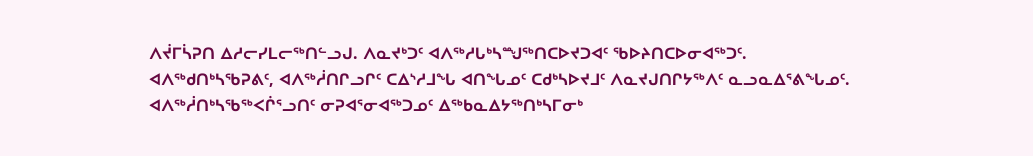ᐱᔫᒥᓵᕈᑎ ᐃᓱᓕᓯᒪᓕᖅᑎᓪᓗᒍ. ᐱᓇᔪᒃᑐᑦ ᐊᐱᖅᓱᒐᒃᓴᙳᖅᑎᑕᐅᔪᑐᐊᑦ ᖃᐅᔨᑎᑕᐅᓂᐊᖅᑐᑦ.
ᐊᐱᖅᑯᑎᒃᓴᖃᕈᕕᑦ, ᐊᐱᖅᓲᑎᒋᓗᒋᑦ ᑕᐃᔅᓱᒧᖓ ᐊᑎᖓᓄᑦ ᑕᑯᒃᓴᐅᔪᒧᑦ ᐱᓇᔪᒍᑎᒋᔭᖅᐱᑦ ᓇᓗᓇᐃᕐᕕᖓᓄᑦ.
ᐊᐱᖅᓲᑎᒃᓴᖃᖅᐸᒌᕐᓗᑎᑦ ᓂᕈᐊᕐᓂᐊᖅᑐᓄᑦ ᐃᖅᑲᓇᐃᔭᖅᑎᒃᓴᒥᓂᒃ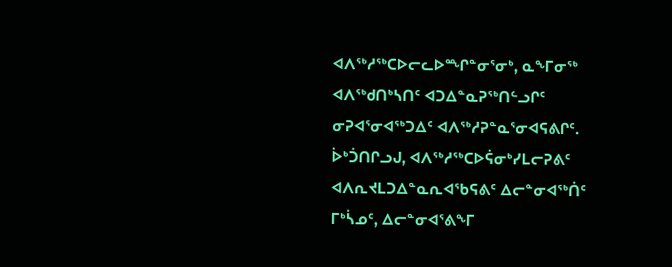ᐊᐱᖅᓱᖅᑕᐅᓕᓚᐅᙱᓐᓂᕐᓂᒃ, ᓇᖕᒥᓂᖅ ᐊᐱᖅᑯᑎᒃᓴᑎᑦ ᐊᑐᐃᓐᓇᕈᖅᑎᓪᓗᒋᑦ ᓂᕈᐊᕐᓂᐊᖅᑐᐃᑦ ᐊᐱᖅᓱᕈᓐᓇᕐᓂᐊᕋᕕᒋᑦ. ᐆᒃᑑᑎᒋᓗᒍ, ᐊᐱᖅᓱᖅᑕᐅᕌᓂᒃᓯᒪᓕᕈᕕᑦ ᐊᐱᕆᔪᒪᑐᐃᓐᓇᕆᐊᖃᕋᕕᑦ ᐃᓕᓐᓂᐊᖅᑏᑦ ᒥᒃᓵᓄᑦ, ᐃᓕᓐᓂᐊᕐᕕᖕᒥ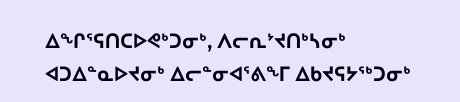ᐃᖏᕐᕋᑎᑕᐅᕙᒃᑐᓂᒃ, ᐱᓕᕆᔾᔪᑎᒃᓴᓂᒃ ᐊᑐᐃᓐᓇᐅᔪᓂᒃ ᐃᓕᓐᓂᐊᕐᕕᖕᒥ ᐃᑲᔪᕋᔭᖅᑐᓂᒃ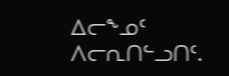ᐃᓕᖕᓄᑦ ᐱᓕᕆᑎᓪᓗᑎᑦ.